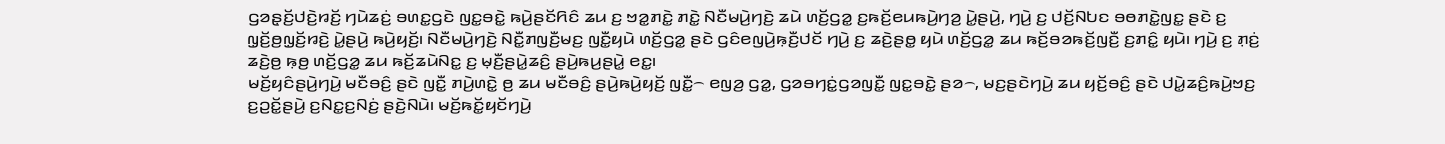ꤞꤤꤔ꤫ꤢꤩ꤬ꤓꤢꤧ꤬ꤙꤢꤩ꤬ ꤚꤣꤧꤘꤢꤦ꤬ ꤋꤛꤢ꤭ꤞꤢꤧ ꤜꤢ꤭ꤋꤢꤧ꤭ ꤒꤣꤧ꤬ꤔꤢꤩꤖꤢꤨ ꤘꤣ ꤢ꤬ ꤠꤤ꤭ꤊꤢꤧ꤭ ꤊꤢꤧ꤭ ꤡꤢꤪꤗꤣꤧ꤬ꤚꤢꤧ꤬ ꤘꤣꤧ ꤛꤢꤩ꤬ꤞꤤ꤭ ꤢ꤬ꤒꤢꤩ꤬ꤕꤣꤒꤣꤧ꤬ꤚꤤ꤬ ꤣꤧ꤭ꤔꤣꤧ꤬, ꤚꤣꤧ꤬ ꤢ꤬ ꤓꤢꤩ꤬ꤡꤝꤢ ꤋꤥꤊꤢꤧ꤭ꤜꤢ꤭ ꤔꤢꤧ ꤢ꤬ ꤜ꤫ꤢꤩ꤬ꤥ꤬ꤜ꤫ꤢꤩ꤬ꤙꤢꤧ꤬ ꤣꤧ꤭ꤔꤣꤧ꤬ ꤒꤣꤧ꤬ꤟꤢꤩ꤬꤯ ꤡꤢꤪꤗꤣꤧ꤬ꤚꤢꤧ꤬ ꤡꤢꤪ꤭ꤊꤜꤢꤪ꤬ꤗꤢ꤬ ꤜꤢꤪ꤭ꤟꤣꤧ ꤛꤢꤩ꤬ꤞꤤ꤭ ꤔꤢꤧ ꤞꤢꤨꤕꤜꤣꤧ꤬ꤒ꤫ꤢꤪ꤬ꤓꤢꤩ ꤚꤣꤧ꤬ ꤢ꤬ ꤘꤢꤧ꤬ꤔꤥ꤭ ꤟꤣꤧ ꤛꤢꤩ꤬ꤞꤤ꤭ ꤘꤣ ꤒꤢꤩ꤬ꤋꤤꤒꤢꤩ꤬ꤜꤢꤪ꤬ ꤢ꤬ꤊꤢꤨ꤭ ꤟꤣꤧ꤯ ꤚꤣꤧ꤬ ꤢ꤬ ꤊ꤫ꤢꤦ꤬ ꤘꤢꤧ꤬ꤥ꤬ ꤒ꤫ꤥ꤬ ꤛꤢꤩ꤬ꤞꤤ꤭ ꤘꤣ ꤒꤢꤩ꤬ꤘꤣꤧꤡꤢ꤭ ꤢ꤬ ꤗ꤫ꤢꤪ꤬ꤔꤣꤧ꤭ꤘꤢꤨ꤬ ꤔꤣꤧ꤬ꤒꤣ꤬ꤔꤣꤧ꤭ ꤕꤢ꤭꤯
ꤗꤢꤩ꤬ꤟꤢꤨꤔꤣꤧ꤬ꤚꤣꤧ꤬ ꤗꤢꤪꤋꤢꤨ꤬ ꤔꤢꤧ ꤜꤢꤪ꤭ ꤊꤣꤧ꤬ꤛꤢꤧ꤭ ꤥ꤬ ꤘꤣ ꤗꤢꤪꤋꤢꤨ꤬ ꤔꤣꤧ꤬ꤒꤣꤧ꤬ꤟꤢꤩ꤬ ꤜꤢꤪ꤭꤮ ꤕꤜꤤ꤬ ꤞꤤ꤭, ꤞꤤꤋꤚꤢꤦ꤭ꤞꤤꤜꤢꤪ꤭ ꤜꤢ꤭ꤋꤢꤧ꤭ ꤔꤤ꤮, ꤗꤢ꤬ꤔꤢꤧꤚꤣꤧ꤬ ꤘꤣ ꤟꤢꤩ꤬ꤋꤢꤨ꤬ ꤔꤢꤧ ꤓꤣꤧ꤭ꤘꤢꤨ꤬ꤒꤣꤧ꤬ꤠꤢ꤬ ꤢ꤬ꤑꤢꤩ꤭ꤔꤣꤧ꤬ ꤢ꤬ꤡꤢ꤭ꤢ꤬ꤡꤢꤦ꤬ ꤔꤢꤧ꤬ꤡꤣꤧ꤯ ꤗꤢꤩ꤬ꤒꤢꤩ꤭ꤟꤢꤩꤚꤣꤧ꤬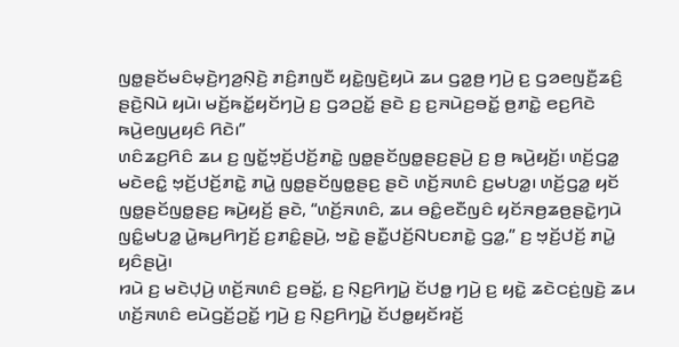ꤜꤥ꤭ꤔꤢꤩꤗꤢꤨꤗ꤫ꤢꤧ꤬ꤚꤤ꤬ꤡ꤫ꤢꤧ꤬ ꤊꤢꤨ꤬ꤊꤜꤢꤪ ꤟꤢꤧ꤭ꤜꤢꤧ꤬ꤟꤣꤧ ꤘꤣ ꤞꤤ꤭ꤥ꤬ ꤚꤣꤧ꤬ ꤢ꤬ ꤞꤤꤕꤜꤢꤪ꤬ꤘꤢꤨ꤬ ꤔꤢꤧ꤬ꤡꤣꤧ ꤟꤣꤧ꤯ ꤗꤢꤩ꤬ꤒꤢꤩ꤭ꤟꤢꤩꤚꤣꤧ꤬ ꤢ꤬ ꤞꤤꤑꤢꤩ꤭ ꤔꤢꤧ ꤢ꤬ ꤢ꤬ꤏꤣꤧꤢ꤬ꤋꤢꤩ꤭ ꤥ꤬ꤊꤢꤧ꤭ ꤕꤢ꤬ꤖꤢꤧ ꤒꤣꤧ꤬ꤕꤜꤣ꤬ꤟꤢꤨ ꤖꤢꤧ꤯”
ꤛꤢꤨꤘꤢ꤬ꤖꤢꤨ ꤘꤣ ꤢ꤬ ꤜꤢꤩ꤭ꤠ꤫ꤢꤩ꤬ꤓꤢꤩ꤬ꤊꤢꤧ꤭ ꤜꤥ꤭ꤔꤢꤩꤜꤥ꤭ꤔꤢ꤬ꤔꤣꤧ꤬ ꤢ꤬ ꤥ꤬ ꤒꤣꤧ꤬ꤟꤢꤩ꤬꤯ ꤛꤢꤩ꤬ꤞꤤ꤭ ꤗꤢꤧꤕꤢꤨ꤭ ꤠ꤫ꤢꤩ꤬ꤓꤢꤩ꤬ꤊꤢꤧ꤭ ꤊꤣꤧ꤭ ꤜꤥ꤭ꤔꤢꤩꤜꤥ꤭ꤔꤢ꤬ ꤔꤢꤧ ꤛꤢꤩ꤬ꤏꤛꤢꤨ ꤢ꤬ꤗꤝꤤ꤭꤯ ꤛꤢꤩ꤬ꤞꤤ꤭ ꤟꤢꤩ ꤜꤥ꤭ꤔꤢꤩꤜꤥ꤭ꤔꤢ꤬ ꤒꤣꤧ꤬ꤟꤢꤩ꤬ ꤔꤢꤧ, “ꤛꤢꤩ꤬ꤏꤛꤢꤨ, ꤘꤣ ꤋꤢꤨ꤭ꤕꤢꤪꤜꤢꤨ ꤟꤢꤩꤏꤥ꤬ꤘꤥ꤬ꤔꤢꤧ꤭ꤚꤣꤧ ꤜꤢꤨ꤭ꤗꤝꤤ꤭ ꤣꤧ꤭ꤒꤣ꤬ꤖꤚꤢꤩ꤬ ꤢ꤬ꤊꤢꤨ꤭ꤔꤣꤧ꤬, ꤠꤢꤧ꤭ ꤔꤢꤪ꤭ꤓꤢꤩ꤬ꤡꤝꤢꤊꤢꤧ꤭ ꤞꤤ꤭,” ꤢ꤬ ꤠ꤫ꤢꤩ꤬ꤓꤢꤩ꤬ ꤊꤣꤧ꤭ ꤟꤢꤨꤔꤣꤧ꤬꤯
ꤙꤣꤧ ꤢ꤬ ꤗꤢꤧꤓ꤫ꤣꤧ꤬ ꤛꤢꤩ꤬ꤏꤛꤢꤨ ꤢ꤬ꤋꤢꤩ꤭, ꤢ꤬ ꤡ꤫ꤢ꤬ꤖꤚꤣꤧ꤭ ꤢꤩꤓꤥ꤭ ꤚꤣꤧ꤬ ꤢ꤬ ꤟꤢꤧ꤭ ꤘꤢꤧꤍꤢꤦ꤬ꤜꤢꤧ꤬ ꤘꤣ ꤛꤢꤩ꤬ꤏꤛꤢꤨ ꤕꤣꤧꤞꤢꤩ꤬ꤑꤢꤩ꤭ ꤚꤣꤧ꤬ ꤢ꤬ ꤡ꤫ꤢ꤬ꤖꤚꤣꤧ꤭ ꤢꤩꤓꤥ꤭ꤟꤢꤩꤙꤢꤩ꤬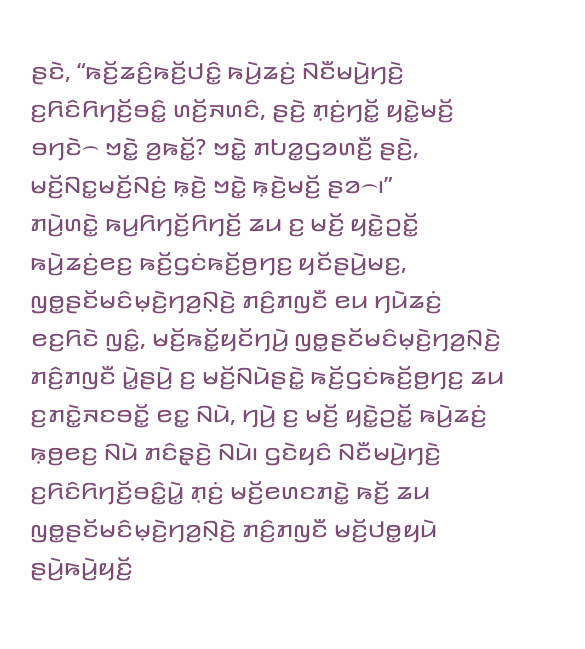ꤔꤢꤧ, “ꤒꤢꤩ꤬ꤘꤢꤨ꤬ꤒꤢꤩ꤬ꤓꤢꤨ꤭ ꤒꤣꤧ꤬ꤘꤢꤦ꤬ ꤡꤢꤪꤗꤣꤧ꤬ꤚꤢꤧ꤬ ꤢ꤬ꤖꤢꤨꤖꤚꤢꤩ꤬ꤋꤢꤨ꤭ ꤛꤢꤩ꤬ꤏꤛꤢꤨ, ꤔꤢꤧ꤬ ꤊ꤫ꤢꤦ꤬ꤚꤢꤩ꤭ ꤟꤢꤧ꤭ꤗꤢꤩ꤬ ꤋꤚꤢꤧ꤮ ꤠꤢꤧ꤭ ꤤ꤬ꤒꤢꤩ꤭? ꤠꤢꤧ꤭ ꤊꤝꤤ꤭ꤞꤤꤛꤢꤪ꤬ ꤔꤢꤧ꤬, ꤗꤢꤩ꤬ꤡꤢ꤭ꤗꤢꤩ꤬ꤡꤢꤦ꤬ ꤒ꤫ꤢꤧ꤬ ꤠꤢꤧ꤭ ꤒ꤫ꤢꤧ꤬ꤗꤢꤩ꤬ ꤔꤤ꤮꤯”
ꤊꤣꤧ꤬ꤛꤢꤧ꤭ ꤒꤣ꤬ꤖꤚꤢꤩ꤬ꤖꤚꤢꤩ꤬ ꤘꤣ ꤢ꤬ ꤗꤢꤩ꤬ ꤟꤢꤧ꤭ꤑꤢꤩ꤭ ꤒꤣꤧ꤬ꤘꤢꤦ꤬ꤕꤢ꤬ ꤒꤢꤩ꤬ꤞꤢꤦꤒꤢꤩ꤬ꤥ꤬ꤚꤢ꤬ ꤟꤢꤩꤔꤣꤧ꤬ꤗꤢ꤬, ꤜꤥ꤭ꤔꤢꤩꤗꤢꤨꤗ꤫ꤢꤧ꤬ꤚꤤ꤬ꤡ꤫ꤢꤧ꤬ ꤊꤢꤨ꤬ꤊꤜꤢꤪ ꤕꤣ ꤚꤣꤧꤘꤢꤦ꤬ ꤕꤢ꤬ꤖꤢꤧ ꤜꤢꤨ꤭, ꤗꤢꤩ꤬ꤒꤢꤩ꤭ꤟꤢꤩꤚꤣꤧ꤬ ꤜꤥ꤭ꤔꤢꤩꤗꤢꤨꤗ꤫ꤢꤧ꤬ꤚꤤ꤬ꤡ꤫ꤢꤧ꤬ ꤊꤢꤨ꤬ꤊꤜꤢꤪ ꤣꤧ꤭ꤔꤣꤧ꤬ ꤢ꤬ ꤗꤢꤩ꤬ꤡꤣꤧꤔꤢꤧ꤭ ꤒꤢꤩ꤬ꤞꤢꤦꤒꤢꤩ꤬ꤥ꤬ꤚꤢ꤬ ꤘꤣ ꤢ꤬ꤊꤢꤧ꤭ꤏꤢꤋꤢꤩ꤭ ꤕꤢ꤭ ꤡꤣꤧ, ꤚꤣꤧ꤬ ꤢ꤬ ꤗꤢꤩ꤬ ꤟꤢꤧ꤭ꤑꤢꤩ꤭ ꤒꤣꤧ꤬ꤘꤢꤦ꤬ ꤒ꤫ꤥ꤬ꤕꤢ꤬ ꤡꤣꤧ ꤊꤢꤨꤔ꤫ꤢꤧ꤬ ꤡꤣꤧ꤯ ꤞꤢꤧꤟꤢꤨ ꤡꤢꤪꤗꤣꤧ꤬ꤚꤢꤧ꤬ ꤢ꤬ꤖꤢꤨꤖꤚꤢꤩ꤬ꤋꤢꤨ꤭ꤣꤧ꤭ ꤊ꤫ꤢꤦ꤬ ꤗꤢꤩ꤬ꤕꤛꤢꤊꤢꤧ꤭ ꤒꤢꤩ꤬ ꤘꤣ ꤜꤥ꤭ꤔꤢꤩꤗꤢꤨꤗ꤫ꤢꤧ꤬ꤚꤤ꤬ꤡ꤫ꤢꤧ꤬ ꤊꤢꤨ꤬ꤊꤜꤢꤪ ꤗꤢꤩ꤬ꤓꤥ꤭ꤟꤣꤧ ꤔꤣꤧ꤬ꤒꤣꤧ꤬ꤟꤢꤩ꤬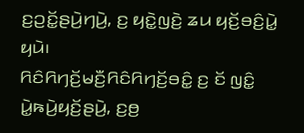ꤢ꤬ꤑꤢꤩ꤭ꤔꤣꤧ꤬ꤚꤣꤧ꤬, ꤢ꤬ ꤟꤢꤧ꤭ꤜꤢꤧ꤬ ꤘꤣ ꤟꤢꤩ꤬ꤋꤢꤨ꤬ꤣꤧ꤭ ꤟꤣꤧ꤯
ꤖꤢꤨꤖꤚꤢꤩ꤬ꤗꤢꤪ꤬ꤖꤢꤨꤖꤚꤢꤩ꤬ꤋꤢꤨ꤭ ꤢ꤬ ꤢꤩ ꤜꤢꤨ꤭ ꤣꤧ꤭ꤒꤣꤧ꤬ꤟꤢꤩ꤬ꤔꤣꤧ꤬, ꤢ꤬ꤥ꤬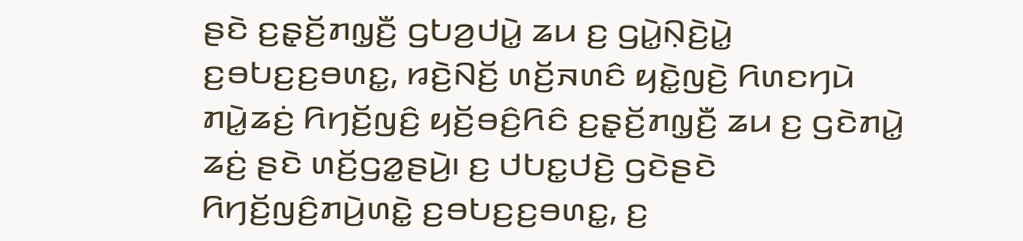ꤔꤢꤧ ꤢ꤬ꤔ꤫ꤢꤩ꤬ꤊꤜ꤫ꤢꤪ꤬ ꤞꤝꤤ꤬ꤓꤣꤧ꤭ ꤘꤣ ꤢ꤬ ꤞꤣꤧ꤭ꤡ꤫ꤢꤧ꤬ꤣꤧ꤭ ꤢ꤬ꤋꤝꤢ꤬ꤢ꤬ꤋꤛꤢ꤭, ꤙꤢꤧ꤬ꤡꤢꤩ꤬ ꤛꤢꤩ꤬ꤏꤛꤢꤨ ꤟꤢꤧ꤭ꤜꤢꤧ꤬ ꤖꤛꤢꤚꤣꤧ ꤊꤣꤧ꤭ꤘꤢꤦ꤬ ꤖꤚꤢꤩ꤬ꤜꤢꤨ꤬ ꤟꤢꤩ꤬ꤋꤢꤨ꤬ꤖꤢꤨ ꤢ꤬ꤔ꤫ꤢꤩ꤬ꤊꤜ꤫ꤢꤪ꤬ ꤘꤣ ꤢ꤬ ꤞꤢꤧꤊꤣꤧ꤭ ꤘꤢꤦ꤬ ꤔꤢꤧ ꤛꤢꤩ꤬ꤞꤤ꤭ꤔꤣꤧ꤬꤯ ꤢ꤬ ꤓꤝꤢ꤭ꤓꤢꤧ꤬ ꤞꤢꤧꤔꤢꤧ ꤖꤚꤢꤩ꤬ꤜꤢꤨ꤬ꤊꤣꤧ꤬ꤛꤢꤧ꤭ ꤢ꤬ꤋꤝꤢ꤬ꤢ꤬ꤋꤛꤢ꤭, ꤢ꤬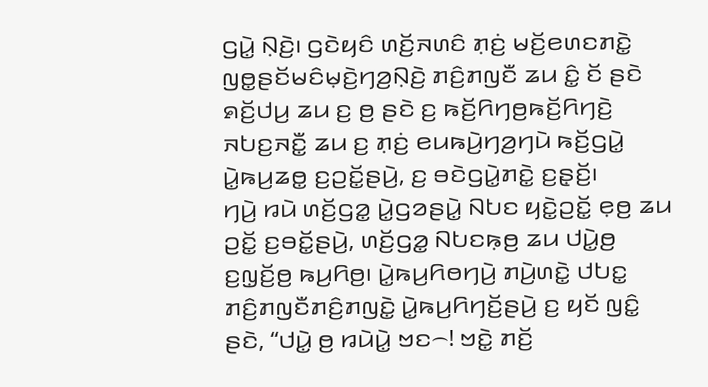ꤞꤣꤧ꤭ ꤡ꤫ꤢꤧ꤬꤯ ꤞꤢꤧꤟꤢꤨ ꤛꤢꤩ꤬ꤏꤛꤢꤨ ꤊ꤫ꤢꤦ꤬ ꤗꤢꤩ꤬ꤕꤛꤢꤊꤢꤧ꤭ ꤜꤥ꤭ꤔꤢꤩꤗꤢꤨꤗ꤫ꤢꤧ꤬ꤚꤤ꤬ꤡ꤫ꤢꤧ꤬ ꤊꤢꤨ꤬ꤊꤜꤢꤪ ꤘꤣ ꤢꤨ꤭ ꤢꤩ ꤔꤢꤧ ꤎꤢꤩ꤬ꤓꤣ꤬ ꤘꤣ ꤢ꤬ ꤥ꤬ ꤔꤢꤧ ꤢ꤬ ꤒꤢꤩ꤬ꤖꤚꤥ꤬ꤒꤢꤩ꤬ꤖꤚꤢꤧ꤬ ꤏꤝꤢ꤬ꤏꤢꤪ꤭ ꤘꤣ ꤢ꤬ ꤊ꤫ꤢꤦ꤬ ꤕꤣꤒꤣꤧ꤬ꤚꤤ꤬ꤚꤣꤧ ꤒꤢꤩ꤬ꤞꤣꤧ꤭ ꤣꤧ꤭ꤒꤣ꤬ꤘꤥ꤭ ꤢ꤬ꤑꤢꤩ꤭ꤔꤣꤧ꤬, ꤢ꤬ ꤋꤢꤧꤞꤣꤧ꤭ꤊꤢꤧ꤭ ꤢ꤬ꤔ꤫ꤢꤩ꤬꤯
ꤚꤣꤧ꤬ ꤙꤣꤧ ꤛꤢꤩ꤬ꤞꤤ꤭ ꤣꤧ꤭ꤞꤤꤔꤣꤧ꤭ ꤡꤝꤢ ꤟꤢꤧ꤭ꤑꤢꤩ꤭ ꤕ꤫ꤥ꤬ ꤘꤣ ꤑꤢꤩ꤭ ꤢ꤬ꤋꤢꤩ꤭ꤔꤣꤧ꤬, ꤛꤢꤩ꤬ꤞꤤ꤭ ꤡꤝꤢꤒ꤫ꤥ꤬ ꤘꤣ ꤓꤣꤧ꤭ꤥ꤬ ꤢ꤬ꤜ꤫ꤢꤩ꤬ꤥ꤬ ꤒꤣ꤬ꤖꤥ꤬꤯ ꤣꤧ꤭ꤒꤣ꤬ꤖꤥꤚꤣꤧ꤬ ꤊꤣꤧ꤬ꤛꤢꤧ꤭ ꤓꤝꤢ꤭ ꤊꤢꤨ꤬ꤊꤜꤢꤪꤊꤢꤨ꤬ꤊꤜꤢꤧ꤭ ꤣꤧ꤭ꤒꤣ꤬ꤖꤚꤢꤩ꤬ꤔꤣꤧ꤬ ꤢ꤬ ꤟꤢꤩ ꤜꤢꤨ꤭ ꤔꤢꤧ, “ꤓꤣꤧ꤭ ꤥ꤬ ꤙꤣꤧꤣꤧ꤭ ꤠꤢ꤮! ꤠꤢꤧ꤭ ꤊꤢꤩ꤬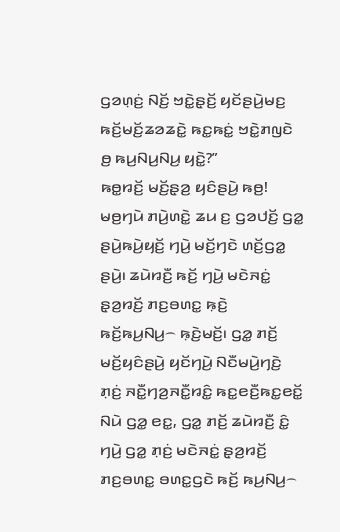ꤞꤤꤛ꤫ꤢꤦ꤬ ꤡꤢꤩ꤬ ꤠꤢꤧ꤭ꤔ꤫ꤢꤩ꤬ ꤟꤢꤩꤔꤣꤧ꤬ꤗꤢ꤬ ꤒꤢꤩ꤬ꤗꤢꤩ꤬ꤘꤤꤘꤢꤧ꤭ ꤒꤢ꤭ꤒꤢꤦ꤭ ꤠꤢꤧ꤭ꤊꤜꤢꤧ ꤥ꤬ ꤒꤣ꤬ꤡꤣ꤬ꤡꤣ꤬ ꤟꤢꤧ꤭?”
ꤒꤥ꤭ꤙꤢꤩ꤬ ꤗꤢꤩ꤬ꤔ꤫ꤤ꤬ ꤟꤢꤨꤔꤣꤧ꤬ ꤒꤥ꤬! ꤗꤥ꤬ꤚꤣꤧ ꤊꤣꤧ꤬ꤛꤢꤧ꤭ ꤘꤣ ꤢ꤬ ꤞꤤꤓꤢꤩ꤬ ꤞꤤ꤭ ꤔꤣꤧ꤬ꤒꤣꤧ꤬ꤟꤢꤩ꤬ ꤚꤣꤧ꤬ ꤗꤢꤩ꤬ꤚꤢꤧ ꤛꤢꤩ꤬ꤞꤤ꤭ ꤔꤣꤧ꤬꤯ ꤘꤣꤧꤙꤢꤪ꤬ ꤒꤢꤩ꤬ ꤚꤣꤧ꤬ ꤗꤢꤧꤏꤢꤦ꤭ ꤔ꤫ꤤ꤬ꤙꤢꤩ꤬ ꤊꤢ꤬ꤋꤛꤢ꤭ ꤒ꤫ꤢꤧ꤬ ꤒꤢꤩ꤬ꤒꤣ꤬ꤡꤣ꤬꤮ ꤒ꤫ꤢꤧ꤬ꤗꤢꤩ꤬꤯ ꤞꤤ꤭ ꤊꤢꤩ꤬ ꤗꤢꤩ꤬ꤟꤢꤨꤔꤣꤧ꤬ ꤟꤢꤩꤚꤣꤧ꤬ ꤡꤢꤪꤗꤣꤧ꤬ꤚꤢꤧ꤬ ꤊ꤫ꤢꤦ꤬ ꤏꤢꤪ꤭ꤚꤤ꤬ꤏꤢꤪ꤭ꤙꤢꤨ꤭ ꤒꤢ꤭ꤕꤢꤪ꤬ꤒꤢ꤭ꤕꤢꤩ꤭ ꤡꤣꤧ ꤞꤤ꤭ ꤕꤢ꤭, ꤞꤤ꤭ ꤊꤢꤩ꤬ ꤘꤣꤧꤙꤢꤪ꤬ ꤢꤨ꤭ ꤚꤣꤧ꤬ ꤞꤤ꤭ ꤊ꤫ꤢꤦ꤬ ꤗꤢꤧꤏꤢꤦ꤭ ꤔ꤫ꤤ꤬ꤙꤢꤩ꤬ ꤊꤢ꤬ꤋꤛꤢ꤭ ꤋꤛꤢ꤭ꤞꤢꤧ ꤒꤢꤩ꤬ ꤒꤣ꤬ꤡꤣ꤬꤮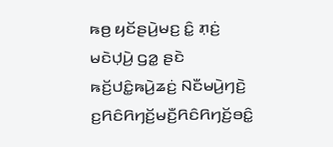ꤒꤥ꤬ ꤟꤢꤩꤔꤣꤧ꤬ꤗꤢ꤬ ꤢꤨ꤭ ꤊ꤫ꤢꤦ꤬ ꤗꤢꤧꤓ꤫ꤣꤧ꤬ ꤞꤤ꤭ ꤔꤢꤧ ꤒꤢꤩ꤬ꤓꤢꤨ꤭ꤒꤣꤧ꤬ꤘꤢꤦ꤬ ꤡꤢꤪꤗꤣꤧ꤬ꤚꤢꤧ꤬ ꤢ꤬ꤖꤢꤨꤖꤚꤢꤩ꤬ꤗꤢꤪ꤬ꤖꤢꤨꤖꤚꤢꤩ꤬ꤋꤢꤨ꤭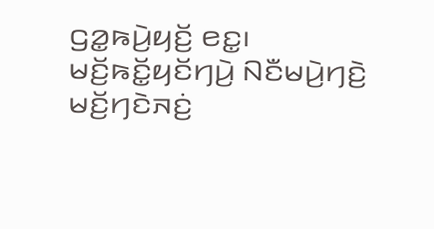ꤞꤤ꤭ꤒꤣꤧ꤬ꤟꤢꤩ꤬ ꤕꤢ꤭꤯ ꤗꤢꤩ꤬ꤒꤢꤩ꤭ꤟꤢꤩꤚꤣꤧ꤬ ꤡꤢꤪꤗꤣꤧ꤬ꤚꤢꤧ꤬ ꤗꤢꤩ꤬ꤚꤢꤧꤏꤢꤦ꤬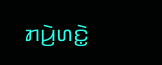ꤊꤣꤧ꤬ꤛꤢꤧ꤭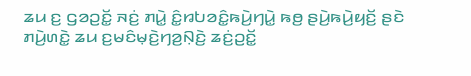ꤘꤣ ꤢ꤬ ꤞꤤꤑꤢꤩ꤭ ꤏꤢꤦ꤬ ꤊꤣꤧ꤭ ꤢꤨ꤭ꤙꤝꤤꤢꤨ꤭ꤒꤣꤧ꤬ꤚꤣꤧ꤭ ꤒꤥ꤬ ꤔꤣꤧ꤬ꤒꤣꤧ꤬ꤟꤢꤩ꤬ ꤔꤢꤧ ꤊꤣꤧ꤬ꤛꤢꤧ꤭ ꤘꤣ ꤢ꤬ꤗꤢꤨꤗ꤫ꤢꤧ꤬ꤚꤤ꤬ꤡ꤫ꤢꤧ꤬ ꤘꤢꤦ꤬ꤑꤢꤩ꤭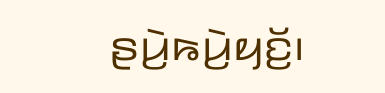ꤔꤣꤧ꤬ꤒꤣꤧ꤬ꤟꤢꤩ꤬꤯